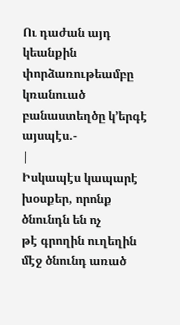Ու դաժան այդ կեանքին փորձառութեամբը կռանուած բանաստեղծը կ՚երգէ այսպէս.-
|
Իսկապէս կապարէ խօսքեր, որոնք ծնունդն են ոչ
թէ գրողին ուղեղին մէջ ծնունդ առած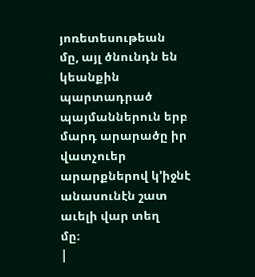յոռետեսութեան
մը, այլ ծնունդն են կեանքին պարտադրած
պայմաններուն երբ մարդ արարածը իր վատչուեր
արարքներով կ՚իջնէ անասունէն շատ աւելի վար տեղ
մը։
|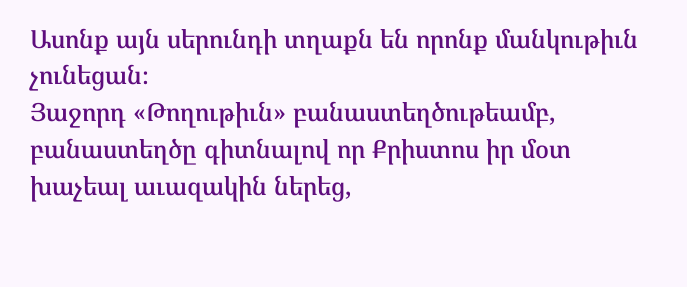Ասոնք այն սերունդի տղաքն են որոնք մանկութիւն
չունեցան։
Յաջորդ «Թողութիւն» բանաստեղծութեամբ, բանաստեղծը գիտնալով որ Քրիստոս իր մօտ խաչեալ աւազակին ներեց,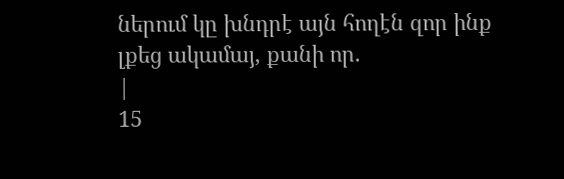ներում կը խնդրէ այն հողէն զոր ինք լքեց ակամայ, քանի որ.
|
15